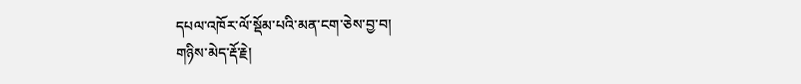དཔལ་འཁོར་ལོ་སྡོམ་པའི་མན་ངག་ཅེས་བྱ་བ།
གཉིས་མེད་རྡོ་རྗེ།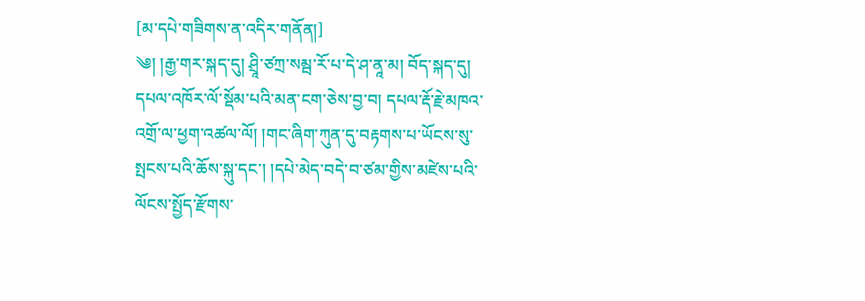[མ་དཔེ་གཟིགས་ན་འདིར་གནོན།]
༄། །རྒྱ་གར་སྐད་དུ། ཤྲཱི་ཙཀྲ་སམྦ་རོ་པ་དེ་ཤ་ནཱ་མ། བོད་སྐད་དུ། དཔལ་འཁོར་ལོ་སྡོམ་པའི་མན་ངག་ཅེས་བྱ་བ། དཔལ་རྡོ་རྗེ་མཁའ་འགྲོ་ལ་ཕྱག་འཚལ་ལོ། །གང་ཞིག་ཀུན་དུ་བརྟགས་པ་ཡོངས་སུ་སྤངས་པའི་ཆོས་སྐུ་དང་། །དཔེ་མེད་བདེ་བ་ཙམ་གྱིས་མཛེས་པའི་ལོངས་སྤྱོད་རྫོགས་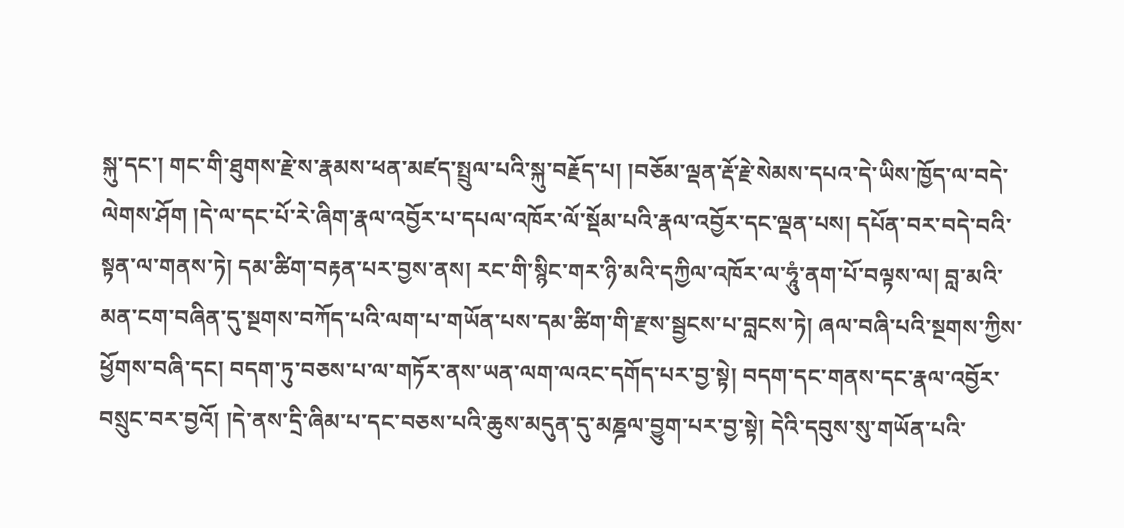སྐུ་དང་། གང་གི་ཐུགས་རྗེ་ས་རྣམས་ཕན་མཛད་སྤྲུལ་པའི་སྐུ་བརྗོད་པ། །བཅོམ་ལྡན་རྡོ་རྗེ་སེམས་དཔའ་དེ་ཡིས་ཁྱོད་ལ་བདེ་ལེགས་ཤོག །དེ་ལ་དང་པོ་རེ་ཞིག་རྣལ་འབྱོར་པ་དཔལ་འཁོར་ལོ་སྡོམ་པའི་རྣལ་འབྱོར་དང་ལྡན་པས། དཔོན་བར་བདེ་བའི་སྟན་ལ་གནས་ཏེ། དམ་ཚིག་བརྟན་པར་བྱས་ནས། རང་གི་སྙིང་གར་ཉི་མའི་དཀྱིལ་འཁོར་ལ་ཧཱུཾ་ནག་པོ་བལྟས་ལ། བླ་མའི་མན་ངག་བཞིན་དུ་སྔགས་བཀོད་པའི་ལག་པ་གཡོན་པས་དམ་ཚིག་གི་རྫས་སྦྱངས་པ་བླངས་ཏེ། ཞལ་བཞི་པའི་སྔགས་ཀྱིས་ཕྱོགས་བཞི་དང། བདག་ཏུ་བཅས་པ་ལ་གཏོར་ནས་ཡན་ལག་ལའང་དགོད་པར་བྱ་སྟེ། བདག་དང་གནས་དང་རྣལ་འབྱོར་བསྲུང་བར་བྱའོ། །དེ་ནས་དྲི་ཞིམ་པ་དང་བཅས་པའི་ཆུས་མདུན་དུ་མཎྜལ་བྱུག་པར་བྱ་སྟེ། དེའི་དབུས་སུ་གཡོན་པའི་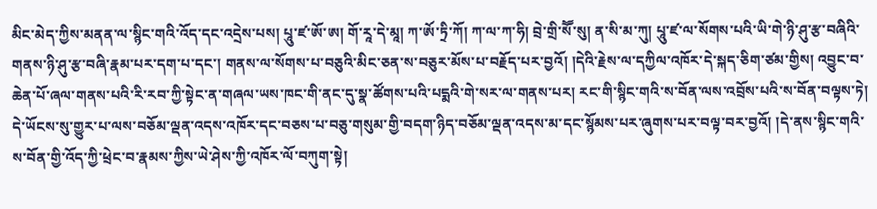མིང་མེད་ཀྱིས་མནན་ལ་སྙིང་གའི་འོད་དང་འདྲེས་པས། པཱུ་ཛ་ཨོ་ཨ། གོ་རཱ་དེ་མཱ། ཀ་ཨོ་ཏྲི་ཀོ། ཀ་ལ་ཀ་ཧི། བྲེ་གྲི་སཽ་སུ། ན་སི་མ་ཀུ། པཱུ་ཛ་ལ་སོགས་པའི་ཡི་གེ་ཉི་ཤུ་རྩ་བཞིའི་གནས་ཉི་ཤུ་རྩ་བཞི་རྣམ་པར་དག་པ་དང་། གནས་ལ་སོགས་པ་བཅུའི་མིང་ཅན་ས་བཅུར་མོས་པ་བརྗོད་པར་བྱའོ། །དེའི་རྗེས་ལ་དཀྱིལ་འཁོར་དེ་སྐད་ཅིག་ཙམ་གྱིས། འབྱུང་བ་ཆེན་པོ་ཞལ་གནས་པའི་རི་རབ་ཀྱི་སྟེང་ན་གཞལ་ཡས་ཁང་གི་ནང་དུ་སྣ་ཚོགས་པའི་པདྨའི་གེ་སར་ལ་གནས་པར། རང་གི་སྙིང་གའི་ས་བོན་ལས་འབྲོས་པའི་ས་བོན་བལྟས་ཏེ། དེ་ཡོངས་སུ་གྱུར་པ་ལས་བཅོམ་ལྡན་འདས་འཁོར་དང་བཅས་པ་བཅུ་གསུམ་གྱི་བདག་ཉིད་བཅོམ་ལྡན་འདས་མ་དང་སྙོམས་པར་ཞུགས་པར་བལྟ་བར་བྱའོ། །དེ་ནས་སྙིང་གའི་ས་བོན་གྱི་འོད་ཀྱི་ཕྲེང་བ་རྣམས་ཀྱིས་ཡེ་ཤེས་ཀྱི་འཁོར་ལོ་བཀུག་སྟེ།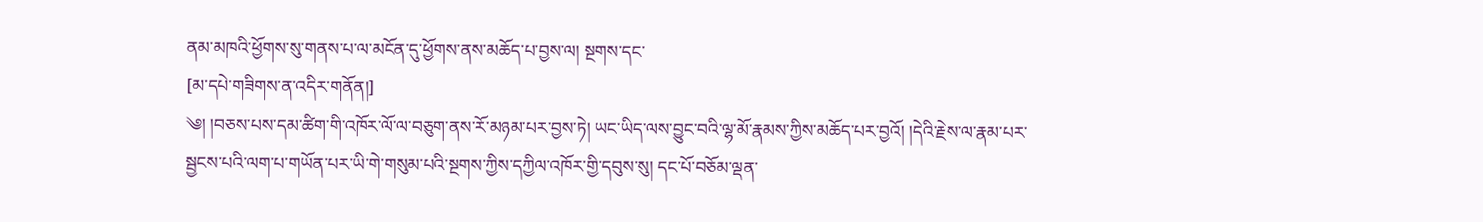ནམ་མཁའི་ཕྱོགས་སུ་གནས་པ་ལ་མངོན་དུ་ཕྱོགས་ནས་མཆོད་པ་བྱས་ལ། སྔགས་དང་
[མ་དཔེ་གཟིགས་ན་འདིར་གནོན།]
༄། །བཅས་པས་དམ་ཚིག་གི་འཁོར་ལོ་ལ་བཅུག་ནས་རོ་མཉམ་པར་བྱས་ཏེ། ཡང་ཡིད་ལས་བྱུང་བའི་ལྷ་མོ་རྣམས་ཀྱིས་མཆོད་པར་བྱའོ། །དེའི་རྗེས་ལ་རྣམ་པར་སྦྱངས་པའི་ལག་པ་གཡོན་པར་ཡི་གེ་གསུམ་པའི་སྔགས་ཀྱིས་དཀྱིལ་འཁོར་གྱི་དབུས་སུ། དང་པོ་བཅོམ་ལྡན་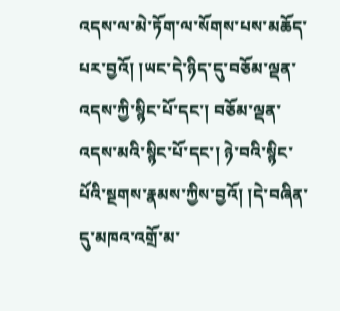འདས་ལ་མེ་ཏོག་ལ་སོགས་པས་མཆོད་པར་བྱའོ། །ཡང་དེ་ཉིད་དུ་བཅོམ་ལྡན་འདས་ཀྱི་སྙིང་པོ་དང་། བཅོམ་ལྡན་འདས་མའི་སྙིང་པོ་དང་། ཉེ་བའི་སྙིང་པོའི་སྔགས་རྣམས་ཀྱིས་བྱའོ། །དེ་བཞིན་དུ་མཁའ་འགྲོ་མ་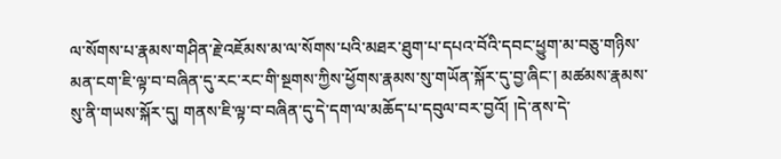ལ་སོགས་པ་རྣམས་གཤིན་རྗེ་འཇོམས་མ་ལ་སོགས་པའི་མཐར་ཐུག་པ་དཔའ་བོའི་དབང་ཕྱུག་མ་བཅུ་གཉིས་མན་ངག་ཇི་ལྟ་བ་བཞིན་དུ་རང་རང་གི་སྔགས་ཀྱིས་ཕྱོགས་རྣམས་སུ་གཡོན་སྐོར་དུ་བྱ་ཞིང་། མཚམས་རྣམས་སུ་ནི་གཡས་སྐོར་དུ། གནས་ཇི་ལྟ་བ་བཞིན་དུ་དེ་དག་ལ་མཆོད་པ་དབུལ་བར་བྱའོ། །དེ་ནས་དེ་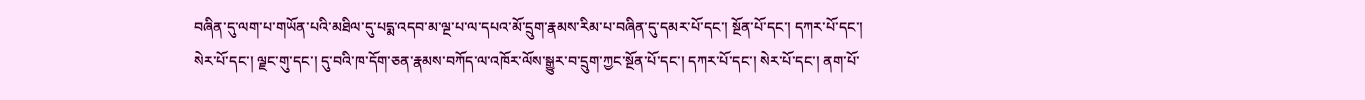བཞིན་དུ་ལག་པ་གཡོན་པའི་མཐིལ་དུ་པདྨ་འདབ་མ་ལྔ་པ་ལ་དཔའ་མོ་དྲུག་རྣམས་རིམ་པ་བཞིན་དུ་དམར་པོ་དང་། སྔོན་པོ་དང་། དཀར་པོ་དང་། སེར་པོ་དང་། ལྗང་གུ་དང་། དུ་བའི་ཁ་དོག་ཅན་རྣམས་བཀོད་ལ་འཁོར་ལོས་སྒྱུར་བ་དྲུག་ཀྱང་སྔོན་པོ་དང་། དཀར་པོ་དང་། སེར་པོ་དང་། ནག་པོ་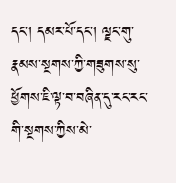དང་། དམར་པོ་དང་། ལྗང་གུ་རྣམས་སྔགས་ཀྱི་གཟུགས་སུ་ཕྱོགས་ཇི་ལྟ་བ་བཞིན་དུ་རང་རང་གི་སྔགས་ཀྱིས་མེ་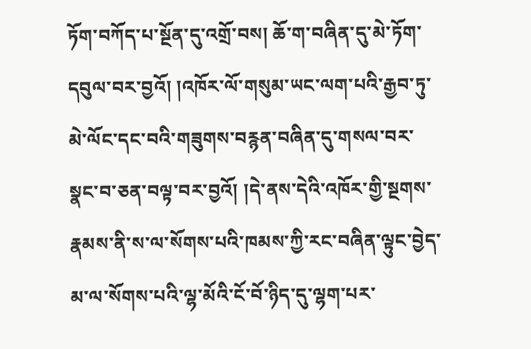ཏོག་བཀོད་པ་སྔོན་དུ་འགྲོ་བས། ཆོ་ག་བཞིན་དུ་མེ་ཏོག་དབུལ་བར་བྱའོ། །འཁོར་ལོ་གསུམ་ཡང་ལག་པའི་རྒྱབ་ཏུ་མེ་ལོང་དང་བའི་གཟུགས་བརྙན་བཞིན་དུ་གསལ་བར་སྣང་བ་ཅན་བལྟ་བར་བྱའོ། །དེ་ནས་དེའི་འཁོར་གྱི་སྔགས་རྣམས་ནི་ས་ལ་སོགས་པའི་ཁམས་ཀྱི་རང་བཞིན་ལྟུང་བྱེད་མ་ལ་སོགས་པའི་ལྷ་མོའི་ངོ་བོ་ཉིད་དུ་ལྷག་པར་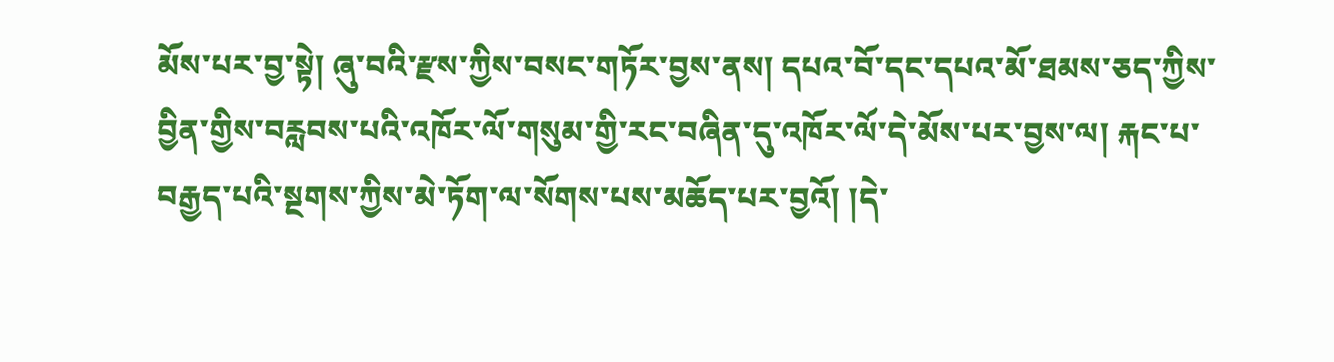མོས་པར་བྱ་སྟེ། ཞུ་བའི་རྫས་ཀྱིས་བསང་གཏོར་བྱས་ནས། དཔའ་བོ་དང་དཔའ་མོ་ཐམས་ཅད་ཀྱིས་བྱིན་གྱིས་བརླབས་པའི་འཁོར་ལོ་གསུམ་གྱི་རང་བཞིན་དུ་འཁོར་ལོ་དེ་མོས་པར་བྱས་ལ། རྐང་པ་བརྒྱད་པའི་སྔགས་ཀྱིས་མེ་ཏོག་ལ་སོགས་པས་མཆོད་པར་བྱའོ། །དེ་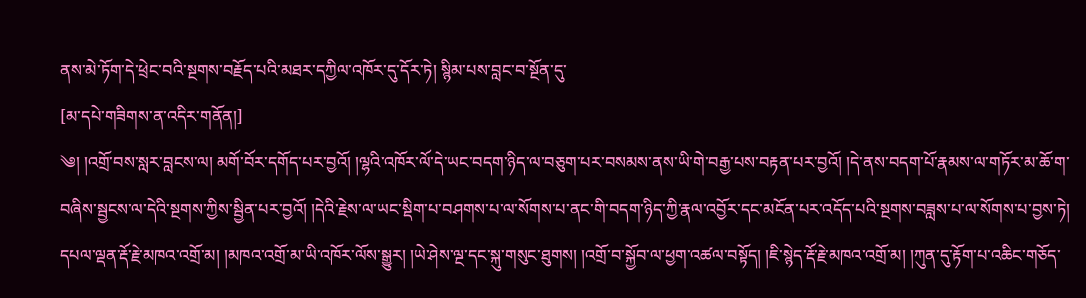ནས་མེ་ཏོག་དེ་ཕྲེང་བའི་སྔགས་བརྗོད་པའི་མཐར་དཀྱིལ་འཁོར་དུ་དོར་ཏེ། སྙིམ་པས་བླང་བ་སྔོན་དུ་
[མ་དཔེ་གཟིགས་ན་འདིར་གནོན།]
༄། །འགྲོ་བས་སླར་བླངས་ལ། མགོ་བོར་དགོད་པར་བྱའོ། །ལྷའི་འཁོར་ལོ་དེ་ཡང་བདག་ཉིད་ལ་བཅུག་པར་བསམས་ནས་ཡི་གེ་བརྒྱ་པས་བརྟན་པར་བྱའོ། །དེ་ནས་བདག་པོ་རྣམས་ལ་གཏོར་མ་ཆོ་ག་བཞིས་སྦྱངས་ལ་དེའི་སྔགས་ཀྱིས་སྦྱིན་པར་བྱའོ། །དེའི་རྗེས་ལ་ཡང་སྡིག་པ་བཤགས་པ་ལ་སོགས་པ་ནང་གི་བདག་ཉིད་ཀྱི་རྣལ་འབྱོར་དང་མངོན་པར་འདོད་པའི་སྔགས་བཟླས་པ་ལ་སོགས་པ་བྱས་ཏེ། དཔལ་ལྡན་རྡོ་རྗེ་མཁའ་འགྲོ་མ། །མཁའ་འགྲོ་མ་ཡི་འཁོར་ལོས་སྒྱུར། །ཡེ་ཤེས་ལྔ་དང་སྐུ་གསུང་ཐུགས། །འགྲོ་བ་སྐྱོབ་ལ་ཕྱག་འཚལ་བསྟོད། །ཇི་སྙེད་རྡོ་རྗེ་མཁའ་འགྲོ་མ། །ཀུན་དུ་རྟོག་པ་འཆིང་གཅོད་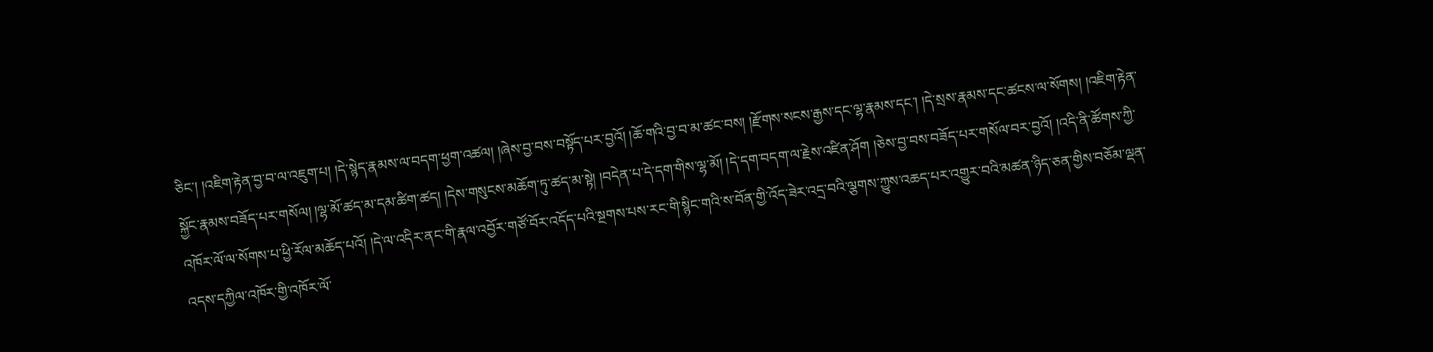ཅིང་། །འཇིག་རྟེན་བྱ་བ་ལ་འཇུག་པ། །དེ་སྙེད་རྣམས་ལ་བདག་ཕྱག་འཚལ། །ཞེས་བྱ་བས་བསྟོད་པར་བྱའོ། །ཆོ་གའི་བྱ་བ་མ་ཚང་བས། །རྫོགས་སངས་རྒྱས་དང་ལྷ་རྣམས་དང་། །དེ་སྲས་རྣམས་དང་ཚངས་ལ་སོགས། །འཇིག་རྟེན་སྐྱོང་རྣམས་བཟོད་པར་གསོལ། །ལྷ་མོ་ཚད་མ་དམ་ཚིག་ཚད། །དེས་གསུངས་མཆོག་ཏུ་ཚད་མ་སྟེ། །བདེན་པ་དེ་དག་གིས་ལྷ་མོ། །དེ་དག་བདག་ལ་རྗེས་འཛིན་ཤོག །ཅེས་བྱ་བས་བཟོད་པར་གསོལ་བར་བྱའོ། །འདི་ནི་ཚོགས་ཀྱི་འཁོར་ལོ་ལ་སོགས་པ་ཕྱི་རོལ་མཆོད་པའོ། །དེ་ལ་འདིར་ནང་གི་རྣལ་འབྱོར་གཙོ་བོར་འདོད་པའི་སྔགས་པས་རང་གི་སྙིང་གའི་ས་བོན་གྱི་འོད་ཟེར་འདྲ་བའི་ལྕགས་ཀྱུས་འཆད་པར་འགྱུར་བའི་མཚན་ཉིད་ཅན་གྱིས་བཅོམ་ལྡན་འདས་དཀྱིལ་འཁོར་གྱི་འཁོར་ལོ་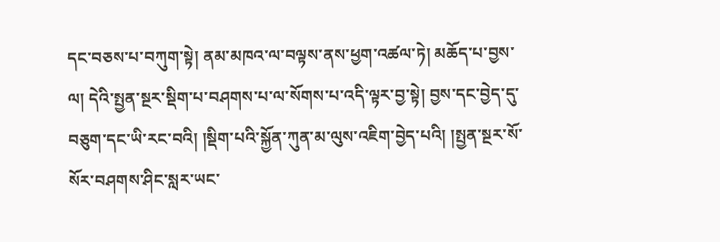དང་བཅས་པ་བཀུག་སྟེ། ནམ་མཁའ་ལ་བལྟས་ནས་ཕྱག་འཚལ་ཏེ། མཆོད་པ་བྱས་ལ། དེའི་སྤྱན་སྔར་སྡིག་པ་བཤགས་པ་ལ་སོགས་པ་འདི་ལྟར་བྱ་སྟེ། བྱས་དང་བྱེད་དུ་བཅུག་དང་ཡི་རང་བའི། །སྡིག་པའི་སྐྱོན་ཀུན་མ་ལུས་འཇིག་བྱེད་པའི། །སྤྱན་སྔར་སོ་སོར་བཤགས་ཤིང་སླར་ཡང་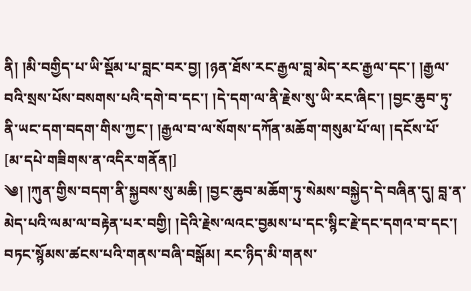ནི། །མི་བགྱིད་པ་ཡི་སྡོམ་པ་བླང་བར་བྱ། །ཉན་ཐོས་རང་རྒྱལ་བླ་མེད་རང་རྒྱལ་དང་། །རྒྱལ་བའི་སྲས་པོས་བསགས་པའི་དགེ་བ་དང་། །དེ་དག་ལ་ནི་རྗེས་སུ་ཡི་རང་ཞིང་། །བྱང་ཆུབ་ཏུ་ནི་ཡང་དག་བདག་གིས་ཀྱང་། །རྒྱལ་བ་ལ་སོགས་དཀོན་མཆོག་གསུམ་པོ་ལ། །དངོས་པོ་
[མ་དཔེ་གཟིགས་ན་འདིར་གནོན།]
༄། །ཀུན་གྱིས་བདག་ནི་སྐྱབས་སུ་མཆི། །བྱང་ཆུབ་མཆོག་ཏུ་སེམས་བསྐྱེད་དེ་བཞིན་དུ། བླ་ན་མེད་པའི་ལམ་ལ་བརྟེན་པར་བགྱི། །དེའི་རྗེས་ལའང་བྱམས་པ་དང་སྙིང་རྗེ་དང་དགའ་བ་དང་། བཏང་སྙོམས་ཚངས་པའི་གནས་བཞི་བསྒོམ། རང་ཉིད་མི་གནས་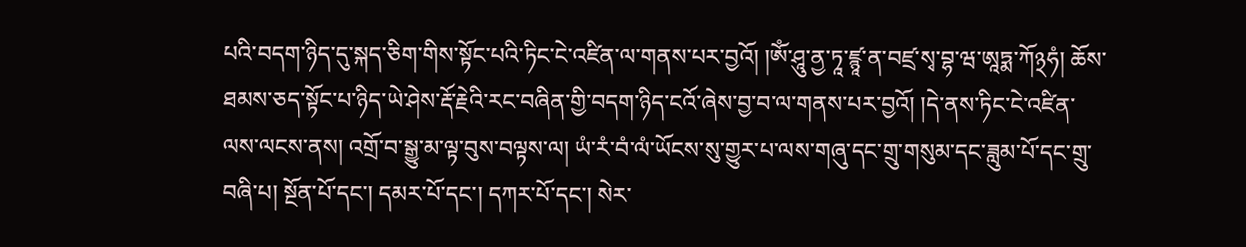པའི་བདག་ཉིད་དུ་སྐད་ཅིག་གིས་སྟོང་པའི་ཏིང་ངེ་འཛིན་ལ་གནས་པར་བྱའོ། །ཨོཾ་ཤཱུ་ནྱ་ཏཱ་ཛྙཱ་ན་བཛྲ་སྭ་བྷ་ཝ་ཨཱཏྨ་ཀོ྅ཧཾ། ཆོས་ཐམས་ཅད་སྟོང་པ་ཉིད་ཡེ་ཤེས་རྡོ་རྗེའི་རང་བཞིན་གྱི་བདག་ཉིད་ངའོ་ཞེས་བྱ་བ་ལ་གནས་པར་བྱའོ། །དེ་ནས་ཏིང་ངེ་འཛིན་ལས་ལངས་ནས། འགྲོ་བ་སྒྱུ་མ་ལྟ་བུས་བལྟས་ལ། ཡཾ་རཾ་བཾ་ལཾ་ཡོངས་སུ་གྱུར་པ་ལས་གཞུ་དང་གྲུ་གསུམ་དང་ཟླུམ་པོ་དང་གྲུ་བཞི་པ། སྔོན་པོ་དང་། དམར་པོ་དང་། དཀར་པོ་དང་། སེར་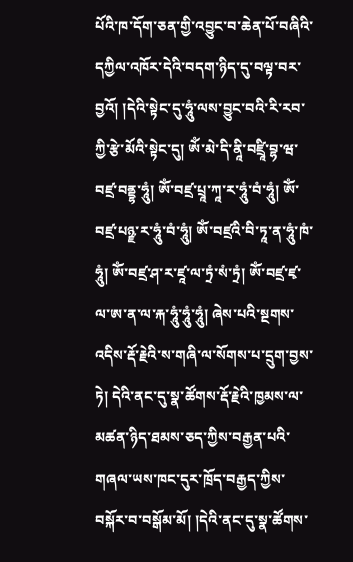པོའི་ཁ་དོག་ཅན་གྱི་འབྱུང་བ་ཆེན་པོ་བཞིའི་དཀྱིལ་འཁོར་དེའི་བདག་ཉིད་དུ་བལྟ་བར་བྱའོ། །དེའི་སྟེང་དུ་ཧཱུཾ་ལས་བྱུང་བའི་རི་རབ་ཀྱི་རྩེ་མོའི་སྟེང་དུ། ཨོཾ་མེ་དི་ནཱི་བཛྲཱི་བྷ་ཝ་བཛྲ་བནྡྷ་ཧཱུཾ། ཨོཾ་བཛྲ་པྲཱ་ཀཱ་ར་ཧཱུཾ་བཾ་ཧཱུཾ། ཨོཾ་བཛྲ་པཉྫ་ར་ཧཱུཾ་བཾ་ཧཱུཾ། ཨོཾ་བཛྲའི་བི་ཏཱ་ན་ཧཱུཾ་ཁཾ་ཧཱུཾ། ཨོཾ་བཛྲ་ཤ་ར་ཛཱ་ལ་ཏྲཾ་སཾ་ཏྲཾ། ཨོཾ་བཛྲ་ཛྭ་ལ་ཨ་ན་ལ་རྐ་ཧཱུཾ་ཧཱུཾ་ཧཱུཾ། ཞེས་པའི་སྔགས་འདིས་རྡོ་རྗེའི་ས་གཞི་ལ་སོགས་པ་དྲུག་བྱས་ཏེ། དེའི་ནང་དུ་སྣ་ཚོགས་རྡོ་རྗེའི་ཁྱམས་ལ་མཚན་ཉིད་ཐམས་ཅད་ཀྱིས་བརྒྱན་པའི་གཞལ་ཡས་ཁང་དུར་ཁྲོད་བརྒྱད་ཀྱིས་བསྐོར་བ་བསྒོམ་མོ། །དེའི་ནང་དུ་སྣ་ཚོགས་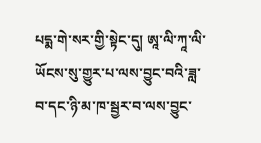པདྨ་གེ་སར་གྱི་སྟེང་དུ། ཨཱ་ལི་ཀཱ་ལི་ཡོངས་སུ་གྱུར་པ་ལས་བྱུང་བའི་ཟླ་བ་དང་ཉི་མ་ཁ་སྦྱར་བ་ལས་བྱུང་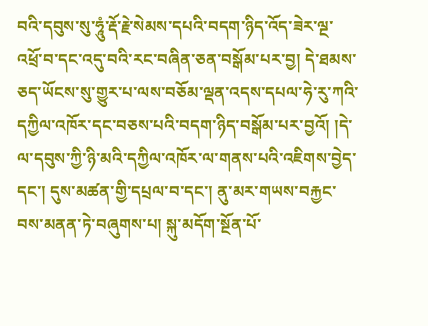བའི་དབུས་སུ་ཧཱུཾ་རྡོ་རྗེ་སེམས་དཔའི་བདག་ཉིད་འོད་ཟེར་ལྔ་འཕྲོ་བ་དང་འདུ་བའི་རང་བཞིན་ཅན་བསྒོམ་པར་བྱ། དེ་ཐམས་ཅད་ཡོངས་སུ་གྱུར་པ་ལས་བཅོམ་ལྡན་འདས་དཔལ་ཧེ་རུ་ཀའི་དཀྱིལ་འཁོར་དང་བཅས་པའི་བདག་ཉིད་བསྒོམ་པར་བྱའོ། །དེ་ལ་དབུས་ཀྱི་ཉི་མའི་དཀྱིལ་འཁོར་ལ་གནས་པའི་འཇིགས་བྱེད་དང་། དུས་མཚན་གྱི་དཔྲལ་བ་དང་། ནུ་མར་གཡས་བརྐྱང་བས་མནན་ཏེ་བཞུགས་པ། སྐུ་མདོག་སྔོན་པོ་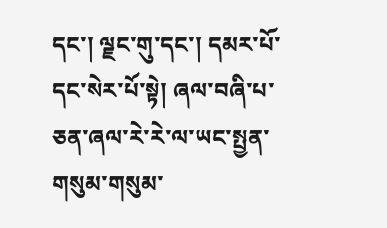དང་། ལྗང་གུ་དང་། དམར་པོ་དང་སེར་པོ་སྟེ། ཞལ་བཞི་པ་ཅན་ཞལ་རེ་རེ་ལ་ཡང་སྤྱན་གསུམ་གསུམ་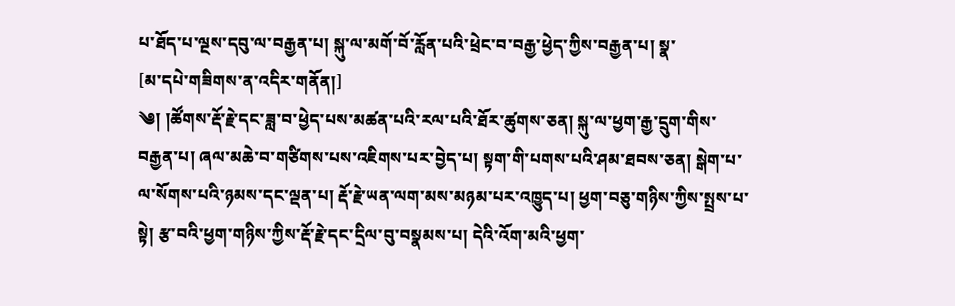པ་ཐོད་པ་ལྔས་དབུ་ལ་བརྒྱན་པ། སྐུ་ལ་མགོ་བོ་རློན་པའི་ཕྲེང་བ་བརྒྱ་ཕྱེད་ཀྱིས་བརྒྱན་པ། སྣ་
[མ་དཔེ་གཟིགས་ན་འདིར་གནོན།]
༄། །ཚོགས་རྡོ་རྗེ་དང་ཟླ་བ་ཕྱེད་པས་མཚན་པའི་རལ་པའི་ཐོར་ཚུགས་ཅན། སྐུ་ལ་ཕྱག་རྒྱ་དྲུག་གིས་བརྒྱན་པ། ཞལ་མཆེ་བ་གཙིགས་པས་འཇིགས་པར་བྱེད་པ། སྟག་གི་པགས་པའི་ཤམ་ཐབས་ཅན། སྒེག་པ་ལ་སོགས་པའི་ཉམས་དང་ལྡན་པ། རྡོ་རྗེ་ཡན་ལག་མས་མཉམ་པར་འཁྱུད་པ། ཕྱག་བཅུ་གཉིས་ཀྱིས་སྤྲས་པ་སྟེ། རྩ་བའི་ཕྱག་གཉིས་ཀྱིས་རྡོ་རྗེ་དང་དྲིལ་བུ་བསྣམས་པ། དེའི་འོག་མའི་ཕྱག་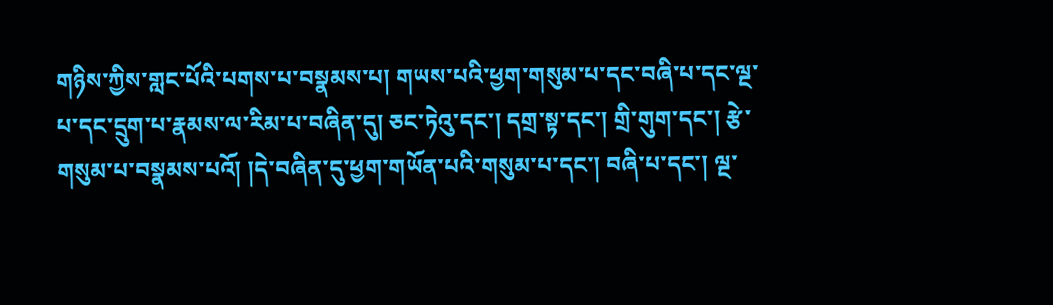གཉིས་ཀྱིས་གླང་པོའི་པགས་པ་བསྣམས་པ། གཡས་པའི་ཕྱག་གསུམ་པ་དང་བཞི་པ་དང་ལྔ་པ་དང་དྲུག་པ་རྣམས་ལ་རིམ་པ་བཞིན་དུ། ཅང་ཏེའུ་དང་། དགྲ་སྟ་དང་། གྲི་གུག་དང་། རྩེ་གསུམ་པ་བསྣམས་པའོ། །དེ་བཞིན་དུ་ཕྱག་གཡོན་པའི་གསུམ་པ་དང་། བཞི་པ་དང་། ལྔ་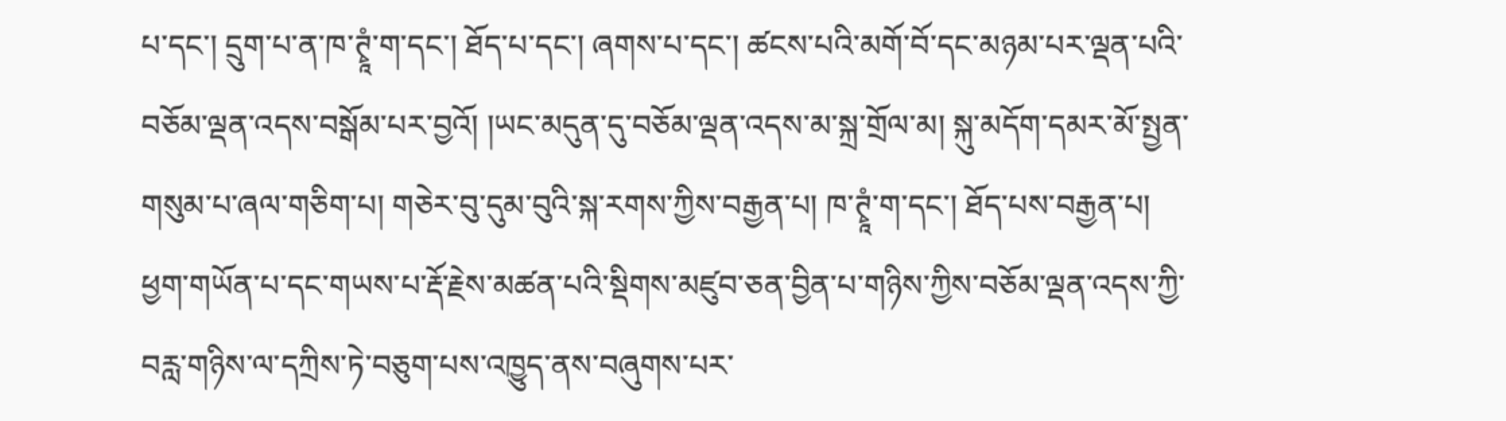པ་དང་། དྲུག་པ་ན་ཁ་ཊྭཱཾ་ག་དང་། ཐོད་པ་དང་། ཞགས་པ་དང་། ཚངས་པའི་མགོ་བོ་དང་མཉམ་པར་ལྡན་པའི་བཅོམ་ལྡན་འདས་བསྒོམ་པར་བྱའོ། །ཡང་མདུན་དུ་བཅོམ་ལྡན་འདས་མ་སྐྲ་གྲོལ་མ། སྐུ་མདོག་དམར་མོ་སྤྱན་གསུམ་པ་ཞལ་གཅིག་པ། གཅེར་བུ་དུམ་བུའི་སྐ་རགས་ཀྱིས་བརྒྱན་པ། ཁ་ཊྭཱཾ་ག་དང་། ཐོད་པས་བརྒྱན་པ། ཕྱག་གཡོན་པ་དང་གཡས་པ་རྡོ་རྗེས་མཚན་པའི་སྡིགས་མཛུབ་ཅན་བྱིན་པ་གཉིས་ཀྱིས་བཅོམ་ལྡན་འདས་ཀྱི་བརླ་གཉིས་ལ་དཀྲིས་ཏེ་བཅུག་པས་འཁྱུད་ནས་བཞུགས་པར་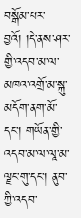བསྒོམ་པར་བྱའོ། །དེ་ནས་ཤར་གྱི་འདབ་མ་ལ་མཁའ་འགྲོ་མ་སྐུ་མདོག་ནག་མོ་དང་། གཡོན་གྱི་འདབ་མ་ལ་ལཱ་མ་ལྗང་གུ་དང་། ནུབ་ཀྱི་འདབ་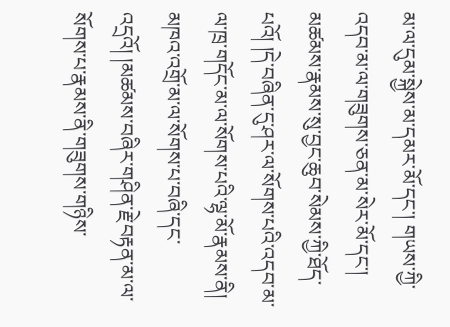མ་ལ་དུམ་སྐྱེས་མ་དམར་མོ་དང་། གཡས་ཀྱི་འདབ་མ་ལ་གཟུགས་ཅན་མ་སེར་མོ་དང་། མཚམས་རྣམས་སུ་བྱང་ཆུབ་སེམས་ཀྱི་ཐོད་པའོ། །དེ་བཞིན་དུ་ཤར་ལ་སོགས་པའི་འདབ་མ་ལ་ཁྲ་གདོང་མ་ལ་སོགས་པའི་ལྷ་མོ་རྣམས་ནི། མཁའ་འགྲོ་མ་ལ་སོགས་པ་བཞི་དང་འདྲའོ། །མཚམས་བཞིར་གཤིན་རྗེ་བརྟན་མ་ལ་སོགས་པ་རྣམས་ནི་གཟུགས་གཉིས་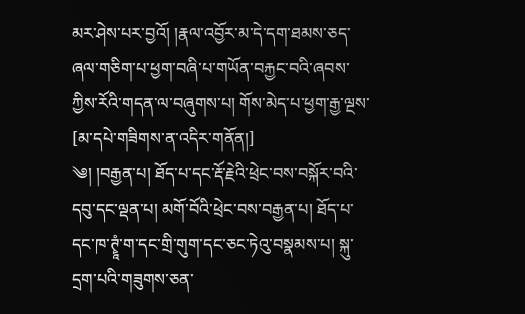མར་ཤེས་པར་བྱའོ། །རྣལ་འབྱོར་མ་དེ་དག་ཐམས་ཅད་ཞལ་གཅིག་པ་ཕྱག་བཞི་པ་གཡོན་བརྐྱང་བའི་ཞབས་ཀྱིས་རོའི་གདན་ལ་བཞུགས་པ། གོས་མེད་པ་ཕྱག་རྒྱ་ལྔས་
[མ་དཔེ་གཟིགས་ན་འདིར་གནོན།]
༄། །བརྒྱན་པ། ཐོད་པ་དང་རྡོ་རྗེའི་ཕྲེང་བས་བསྐོར་བའི་དབུ་དང་ལྡན་པ། མགོ་བོའི་ཕྲེང་བས་བརྒྱན་པ། ཐོད་པ་དང་ཁ་ཊྭཱཾ་ག་དང་གྲི་གུག་དང་ཅང་ཏེའུ་བསྣམས་པ། སྐུ་དྲག་པའི་གཟུགས་ཅན་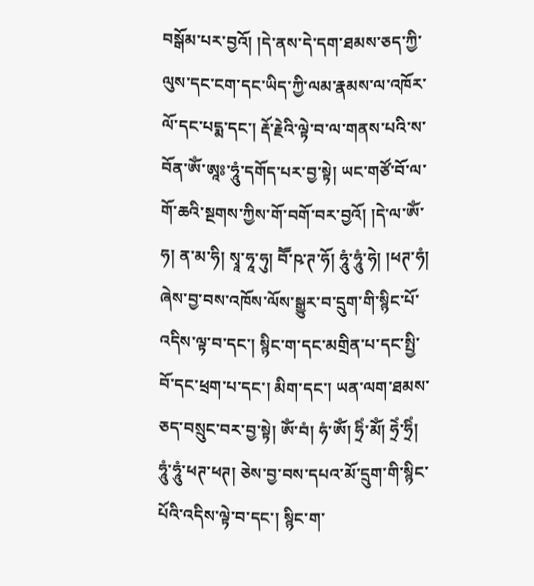བསྒོམ་པར་བྱའོ། །དེ་ནས་དེ་དག་ཐམས་ཅད་ཀྱི་ལུས་དང་ངག་དང་ཡིད་ཀྱི་ལམ་རྣམས་ལ་འཁོར་ལོ་དང་པདྨ་དང་། རྡོ་རྗེའི་ལྟེ་བ་ལ་གནས་པའི་ས་བོན་ཨོཾ་ཨཱཿ་ཧཱུཾ་དགོད་པར་བྱ་སྟེ། ཡང་གཙོ་བོ་ལ་གོ་ཆའི་སྔགས་ཀྱིས་གོ་བགོ་བར་བྱའོ། །དེ་ལ་ཨོཾ་ཧ། ན་མ་ཧི། སྭཱ་ཧཱ་ཧུ། བཽ་ཥ་ཊ་ཧོ། ཧཱུཾ་ཧཱུཾ་ཧེ། །ཕཊ་ཧཾ། ཞེས་བྱ་བས་འཁོས་ལོས་སྒྱུར་བ་དྲུག་གི་སྙིང་པོ་འདིས་ལྟ་བ་དང་། སྙིང་ག་དང་མགྲིན་པ་དང་སྤྱི་བོ་དང་ཕྲག་པ་དང་། མིག་དང་། ཡན་ལག་ཐམས་ཅད་བསྲུང་བར་བྱ་སྟེ། ཨོཾ་བཾ། ཧཾ་ཨོཾ། ཧྲིཾ་མོཾ། ཧྲེཾ་ཧྲིཾ། ཧཱུཾ་ཧཱུཾ་ཕཊ་ཕཊ། ཅེས་བྱ་བས་དཔའ་མོ་དྲུག་གི་སྙིང་པོའི་འདིས་ལྟེ་བ་དང་། སྙིང་ག་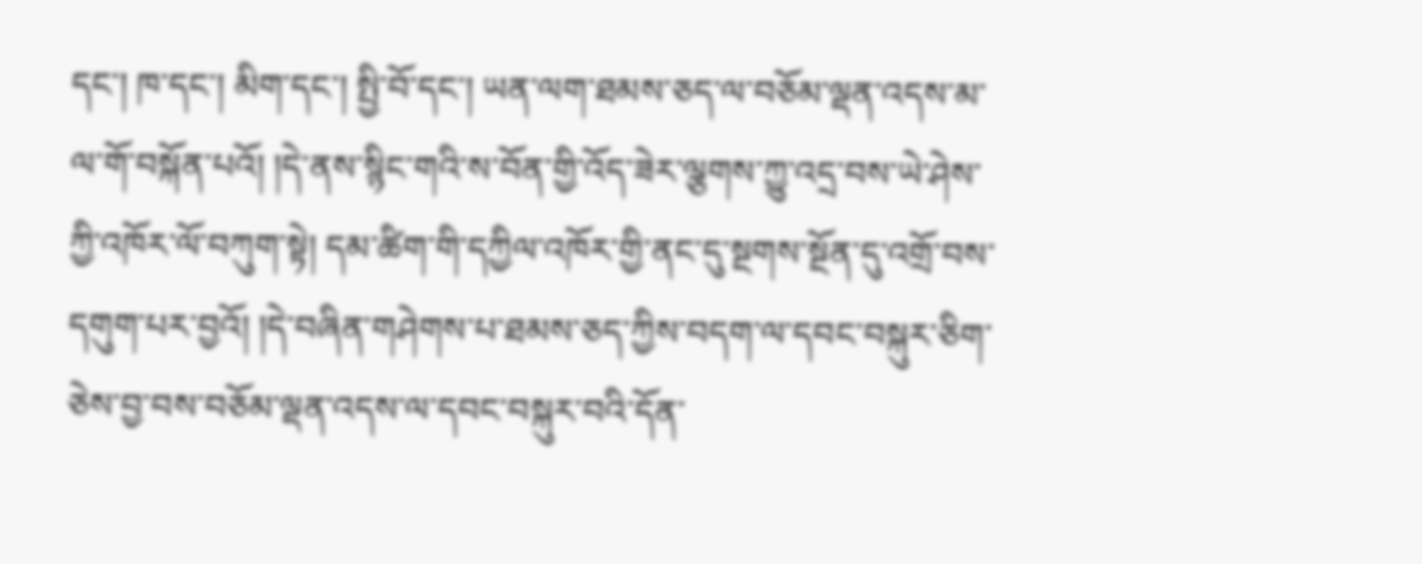དང་། ཁ་དང་། མིག་དང་། སྤྱི་བོ་དང་། ཡན་ལག་ཐམས་ཅད་ལ་བཅོམ་ལྡན་འདས་མ་ལ་གོ་བསྐོན་པའོ། །དེ་ནས་སྙིང་གའི་ས་བོན་གྱི་འོད་ཟེར་ལྕགས་ཀྱུ་འདྲ་བས་ཡེ་ཤེས་ཀྱི་འཁོར་ལོ་བཀུག་སྟེ། དམ་ཚིག་གི་དཀྱིལ་འཁོར་གྱི་ནང་དུ་སྔགས་སྔོན་དུ་འགྲོ་བས་དགུག་པར་བྱའོ། །དེ་བཞིན་གཤེགས་པ་ཐམས་ཅད་ཀྱིས་བདག་ལ་དབང་བསྐུར་ཅིག་ཅེས་བྱ་བས་བཅོམ་ལྡན་འདས་ལ་དབང་བསྐུར་བའི་དོན་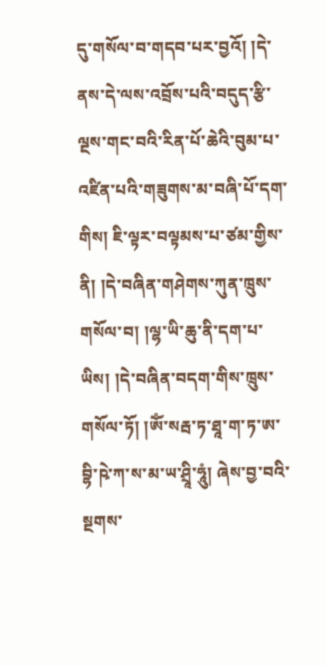དུ་གསོལ་བ་གདབ་པར་བྱའོ། །དེ་ནས་དེ་ལས་འབྲོས་པའི་བདུད་རྩི་ལྔས་གང་བའི་རིན་པོ་ཆེའི་བུམ་པ་འཛིན་པའི་གཟུགས་མ་བཞི་པོ་དག་གིས། ཇི་ལྟར་བལྟམས་པ་ཙམ་གྱིས་ནི། །དེ་བཞིན་གཤེགས་ཀུན་ཁྲུས་གསོལ་བ། །ལྷ་ཡི་ཆུ་ནི་དག་པ་ཡིས། །དེ་བཞིན་བདག་གིས་ཁྲུས་གསོལ་ཏོ། །ཨོཾ་སརྦ་ཏ་ཐཱ་ག་ཏ་ཨ་བྷི་ཥེ་ཀ་ས་མ་ཡ་ཤྲཱི་ཧཱུཾ། ཞེས་བྱ་བའི་སྔགས་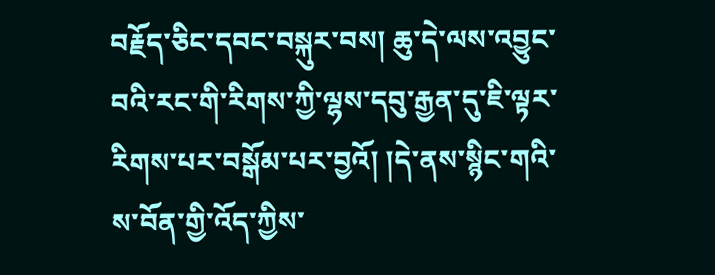བརྗོད་ཅིང་དབང་བསྐུར་བས། ཆུ་དེ་ལས་འབྱུང་བའི་རང་གི་རིགས་ཀྱི་ལྷས་དབུ་རྒྱན་དུ་ཇི་ལྟར་རིགས་པར་བསྒོམ་པར་བྱའོ། །དེ་ནས་སྙིང་གའི་ས་བོན་གྱི་འོད་ཀྱིས་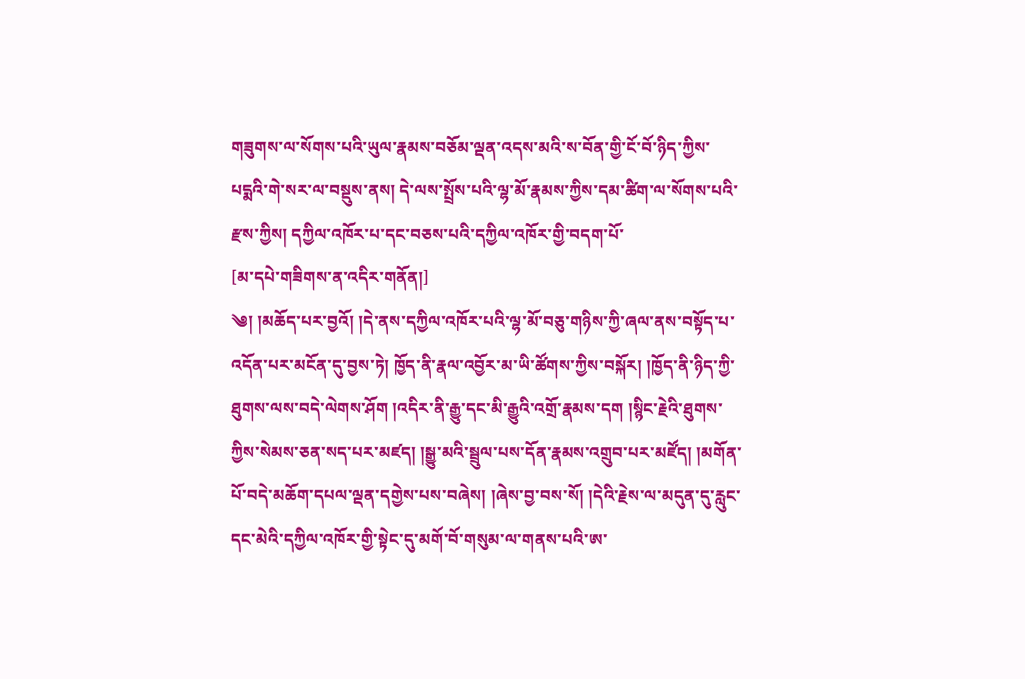གཟུགས་ལ་སོགས་པའི་ཡུལ་རྣམས་བཅོམ་ལྡན་འདས་མའི་ས་བོན་གྱི་ངོ་བོ་ཉིད་ཀྱིས་པདྨའི་གེ་སར་ལ་བསྡུས་ནས། དེ་ལས་སྤྲོས་པའི་ལྷ་མོ་རྣམས་ཀྱིས་དམ་ཚིག་ལ་སོགས་པའི་རྫས་ཀྱིས། དཀྱིལ་འཁོར་པ་དང་བཅས་པའི་དཀྱིལ་འཁོར་གྱི་བདག་པོ་
[མ་དཔེ་གཟིགས་ན་འདིར་གནོན།]
༄། །མཆོད་པར་བྱའོ། །དེ་ནས་དཀྱིལ་འཁོར་པའི་ལྷ་མོ་བཅུ་གཉིས་ཀྱི་ཞལ་ནས་བསྟོད་པ་འདོན་པར་མངོན་དུ་བྱས་ཏེ། ཁྱོད་ནི་རྣལ་འབྱོར་མ་ཡི་ཚོགས་ཀྱིས་བསྐོར། །ཁྱོད་ནི་ཉིད་ཀྱི་ཐུགས་ལས་བདེ་ལེགས་ཤོག །འདིར་ནི་རྒྱུ་དང་མི་རྒྱུའི་འགྲོ་རྣམས་དག །སྙིང་རྗེའི་ཐུགས་ཀྱིས་སེམས་ཅན་སད་པར་མཛད། །སྒྱུ་མའི་སྦྲུལ་པས་དོན་རྣམས་འགྲུབ་པར་མཛོད། །མགོན་པོ་བདེ་མཆོག་དཔལ་ལྡན་དགྱེས་པས་བཞེས། །ཞེས་བྱ་བས་སོ། །དེའི་རྗེས་ལ་མདུན་དུ་རླུང་དང་མེའི་དཀྱིལ་འཁོར་གྱི་སྟེང་དུ་མགོ་བོ་གསུམ་ལ་གནས་པའི་ཨ་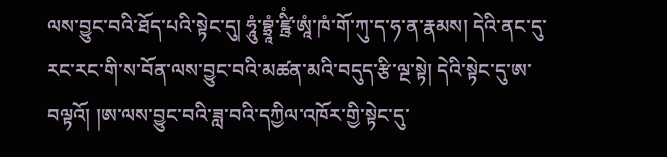ལས་བྱུང་བའི་ཐོད་པའི་སྟེང་དུ། ཧཱུཾ་བྷྲཱཾ་ཛྰྲིཾ་ཨཱཾ་ཁཾ་གོ་ཀུ་ད་ཧ་ན་རྣམས། དེའི་ནང་དུ་རང་རང་གི་ས་བོན་ལས་བྱུང་བའི་མཚན་མའི་བདུད་རྩི་ལྔ་སྟེ། དེའི་སྟེང་དུ་ཨ་བལྟའོ། །ཨ་ལས་བྱུང་བའི་ཟླ་བའི་དཀྱིལ་འཁོར་གྱི་སྟེང་དུ་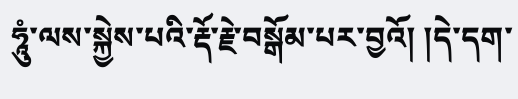ཧཱུཾ་ལས་སྐྱེས་པའི་རྡོ་རྗེ་བསྒོམ་པར་བྱའོ། །དེ་དག་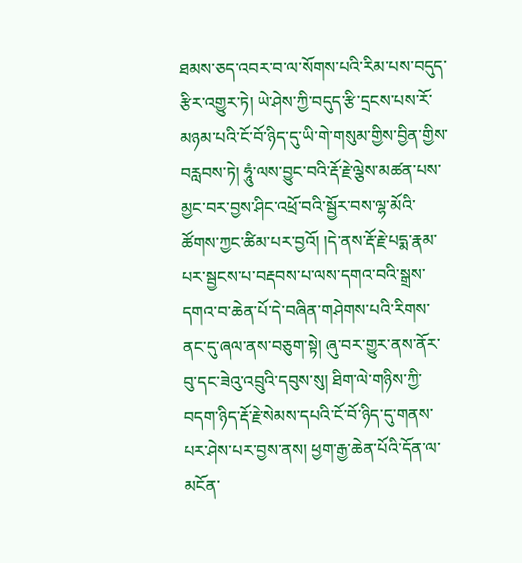ཐམས་ཅད་འབར་བ་ལ་སོགས་པའི་རིམ་པས་བདུད་རྩིར་འགྱུར་ཏེ། ཡེ་ཤེས་ཀྱི་བདུད་རྩི་དྲངས་པས་རོ་མཉམ་པའི་ངོ་བོ་ཉིད་དུ་ཡི་གེ་གསུམ་གྱིས་བྱིན་གྱིས་བརླབས་ཏེ། ཧཱུཾ་ལས་བྱུང་བའི་རྡོ་རྗེ་ལྕེས་མཚན་པས་མྱང་བར་བྱས་ཤིང་འཕྲོ་བའི་སྦྱོར་བས་ལྷ་མོའི་ཚོགས་ཀྱང་ཚིམ་པར་བྱའོ། །དེ་ནས་རྡོ་རྗེ་པདྨ་རྣམ་པར་སྦྱངས་པ་བརྡབས་པ་ལས་དགའ་བའི་སྒྲས་དགའ་བ་ཆེན་པོ་དེ་བཞིན་གཤེགས་པའི་རིགས་ནང་དུ་ཞལ་ནས་བཅུག་སྟེ། ཞུ་བར་གྱུར་ནས་ནོར་བུ་དང་ཟེའུ་འབྲུའི་དབུས་སུ། ཐིག་ལེ་གཉིས་ཀྱི་བདག་ཉིད་རྡོ་རྗེ་སེམས་དཔའི་ངོ་བོ་ཉིད་དུ་གནས་པར་ཤེས་པར་བྱས་ནས། ཕྱག་རྒྱ་ཆེན་པོའི་དོན་ལ་མངོན་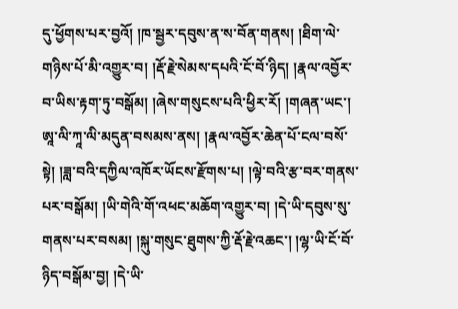དུ་ཕྱོགས་པར་བྱའོ། །ཁ་སྦྱར་དབུས་ན་ས་བོན་གནས། །ཐིག་ལེ་གཉིས་པོ་མི་འགྱུར་བ། །རྡོ་རྗེ་སེམས་དཔའི་ངོ་བོ་ཉིད། །རྣལ་འབྱོར་བ་ཡིས་རྟག་ཏུ་བསྒོམ། །ཞེས་གསུངས་པའི་ཕྱིར་རོ། །གཞན་ཡང་། ཨཱ་ལི་ཀཱ་ལི་མདུན་བསམས་ནས། །རྣལ་འབྱོར་ཆེན་པོ་ངལ་བསོ་སྟེ། །ཟླ་བའི་དཀྱིལ་འཁོར་ཡོངས་རྫོགས་པ། །ལྟེ་བའི་རྩ་བར་གནས་པར་བསྒོམ། །ཡི་གེའི་གོ་འཕང་མཆོག་འགྱུར་བ། །དེ་ཡི་དབུས་སུ་གནས་པར་བསམ། །སྐུ་གསུང་ཐུགས་ཀྱི་རྡོ་རྗེ་འཆང་། །ལྷ་ཡི་ངོ་བོ་ཉིད་བསྒོམ་བྱ། །དེ་ཡི་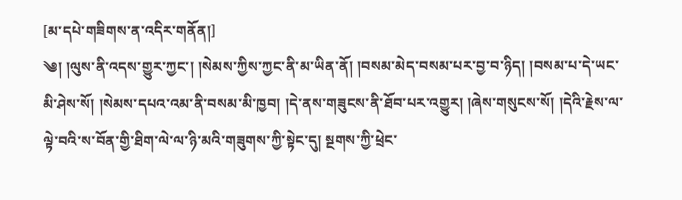[མ་དཔེ་གཟིགས་ན་འདིར་གནོན།]
༄། །ལུས་ནི་འདས་གྱུར་ཀྱང་། །སེམས་ཀྱིས་ཀྱང་ནི་མ་ཡིན་ནོ། །བསམ་མེད་བསམ་པར་བྱ་བ་ཉིད། །བསམ་པ་དེ་ཡང་མི་ཤེས་སོ། །སེམས་དཔའ་འམ་ནི་བསམ་མི་ཁྱབ། །དེ་ནས་གཟུངས་ནི་ཐོབ་པར་འགྱུར། །ཞེས་གསུངས་སོ། །དེའི་རྗེས་ལ་ལྟེ་བའི་ས་བོན་གྱི་ཐིག་ལེ་ལ་ཉི་མའི་གཟུགས་ཀྱི་སྟེང་དུ། སྔགས་ཀྱི་ཕྲེང་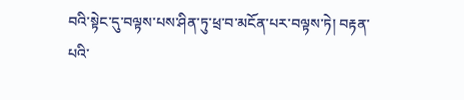བའི་སྟེང་དུ་བལྟས་པས་ཤིན་ཏུ་ཕྲ་བ་མངོན་པར་བལྟས་ཏེ། བརྟན་པའི་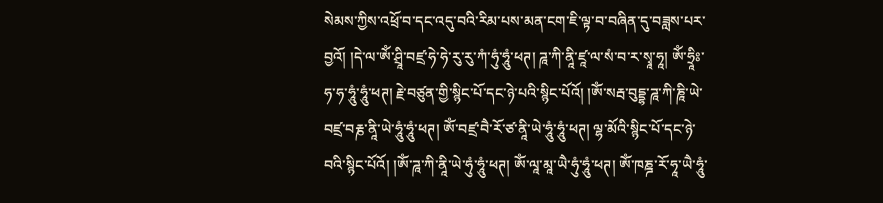སེམས་ཀྱིས་འཕྲོ་བ་དང་འདུ་བའི་རིམ་པས་མན་ངག་ཇི་ལྟ་བ་བཞིན་དུ་བཟླས་པར་བྱའོ། །དེ་ལ་ཨོཾ་ཤྲཱི་བཛྲ་ཧེ་ཧེ་རུ་རུ་ཀཾ་ཧུཾ་ཧཱུཾ་ཕཊ། ཌཱ་ཀི་ནཱི་ཛཱ་ལ་སཾ་བ་ར་སྭཱ་ཧཱ། ཨོཾ་ཧྲཱིཿ་ཧ་ཧ་ཧཱུཾ་ཧཱུཾ་ཕཊ། རྗེ་བཙུན་གྱི་སྙིང་པོ་དང་ཉེ་པའི་སྙིང་པོའོ། །ཨོཾ་སརྦ་བུདྡྷ་ཌཱ་ཀི་ཎཱི་ཡེ་བཛྲ་བརྞ་ནཱི་ཡེ་ཧཱུཾ་ཧཱུཾ་ཕཊ། ཨོཾ་བཛྲ་བཻ་རོ་ཙ་ནཱི་ཡེ་ཧཱུཾ་ཧཱུཾ་ཕཊ། ལྷ་མོའི་སྙིང་པོ་དང་ཉེ་བའི་སྙིང་པོའོ། །ཨོཾ་ཌཱ་ཀི་ནཱི་ཡེ་ཧུཾ་ཧཱུཾ་ཕཊ། ཨོཾ་ལཱ་མཱ་ཡཻ་ཧུཾ་ཧཱུཾ་ཕཊ། ཨོཾ་ཁཎྜ་རོ་ཧཱ་ཡཻ་ཧཱུཾ་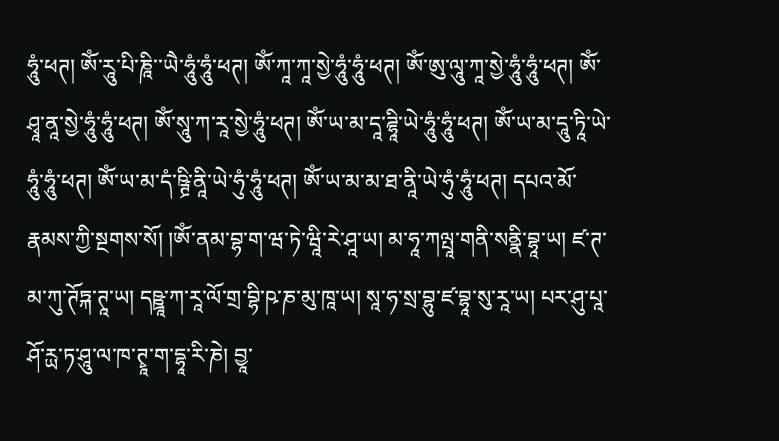ཧཱུཾ་ཕཊ། ཨོཾ་རཱུ་པི་ཎཱི་་ཡཻ་ཧཱུཾ་ཧཱུཾ་ཕཊ། ཨོཾ་ཀཱ་ཀཱ་སྱེ་ཧཱུཾ་ཧཱུཾ་ཕཊ། ཨོཾ་ཨུ་ལཱུ་ཀཱ་སྱེ་ཧཱུཾ་ཧཱུཾ་ཕཊ། ཨོཾ་ཤྭཱ་ནཱ་སྱེ་ཧཱུཾ་ཧཱུཾ་ཕཊ། ཨོཾ་སཱུ་ཀ་རཱ་སྱེ་ཧཱུཾ་ཕཊ། ཨོཾ་ཡ་མ་དཱ་ཌྷཱི་ཡེ་ཧཱུཾ་ཧཱུཾ་ཕཊ། ཨོཾ་ཡ་མ་དཱུ་ཏཱི་ཡེ་ཧཱུཾ་ཧཱུཾ་ཕཊ། ཨོཾ་ཡ་མ་དཾ་ཥྚྲི་ནཱི་ཡེ་ཧུཾ་ཧཱུཾ་ཕཊ། ཨོཾ་ཡ་མ་མ་ཐ་ནཱི་ཡེ་ཧུཾ་ཧཱུཾ་ཕཊ། དཔའ་མོ་རྣམས་ཀྱི་སྔགས་སོ། །ཨོཾ་ནམ་བྷ་ག་ཝ་ཏེ་ཝཱི་རེ་ཤཱ་ཡ། མ་ཧཱ་ཀལྤཱ་གནི་སནྣི་བྷཱ་ཡ། ཛ་ཊ་མ་ཀུ་ཊོཏྐ་ཊཱ་ཡ། དཥྛཱ་ཀ་རཱ་ལོ་གྲ་བྷི་ཥ་ཎ་མུ་ཁཱ་ཡ། སཱ་ཧ་སྲ་བྷུ་ཛ་བྷཱ་སུ་རཱ་ཡ། པར་ཤུ་པཱ་ཤོ་ཪྻ་ཏ་ཤཱུ་ལ་ཁ་ཊྭཱ་ག་དྷཱ་རི་ཎེ། བྱཱ་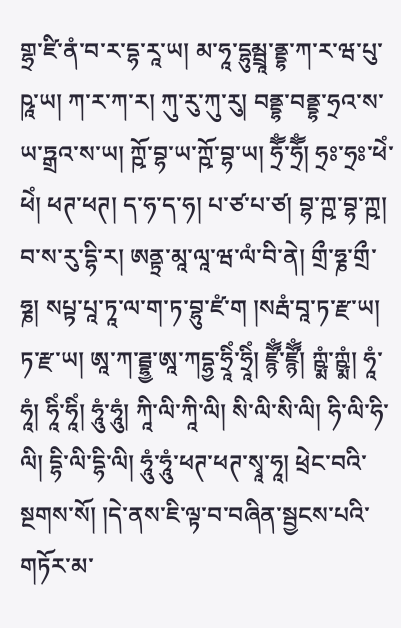གྷྲ་ཛི་ནཾ་བ་ར་དྷ་རཱ་ཡ། མ་ཧཱ་དྷུམྦྲཱ་ནྡྷ་ཀ་ར་ཝ་པུ་ཥཱ་ཡ། ཀ་ར་ཀ་ར། ཀུ་རུ་ཀུ་རུ། བནྡྷ་བནྡྷ་ཧྲའ་ས་ཡ་ཏྒྲའ་ས་ཡ། ཀྵོ་བྷ་ཡ་ཀྵོ་བྷ་ཡ། ཧྲཽཾ་ཧྲཽཾ། ཧྲཿ་ཧྲཿ་ཕེཾ་ཕེཾ། ཕཊ་ཕཊ། ད་ཧ་ད་ཧ། པ་ཙ་པ་ཙ། བྷ་ཀྵ་བྷ་ཀྵ། བ་ས་རུ་དྷི་ར། ཨནྟྲ་མཱ་ལཱ་ཝ་ལཾ་བི་ནེ། གྲྀ་ཧྞ་གྲྀ་ཧྞ། སཔྟ་པཱ་ཏཱ་ལ་ག་ཏ་བྷུ་ཛཾ་ག །སརྦཾ་བཱ་ཏ་རྫ་ཡ། ཏ་རྫ་ཡ། ཨཱ་ཀ་ཌྦྷྱ་ཨཱ་ཀདྷྱ་ཧྲཱིཾ་ཧྲཱིཾ། ཛྙཽཾ་ཛྙཽཾ། ཀྵྨཾ་ཀྵྨཾ། ཧཱཾ་ཧཱཾ། ཧཱིཾ་ཧཱིཾ། ཧཱུཾ་ཧཱུཾ། ཀཱི་ལི་ཀཱི་ལི། སི་ལི་སི་ལི། ཧི་ལི་ཧི་ལི། དྷི་ལི་དྷི་ལི། ཧཱུཾ་ཧཱུཾ་ཕཊ་ཕཊ་སྭཱ་ཧཱ། ཕྲེང་བའི་སྔགས་སོ། །དེ་ནས་ཇི་ལྟ་བ་བཞིན་སྦྱངས་པའི་གཏོར་མ་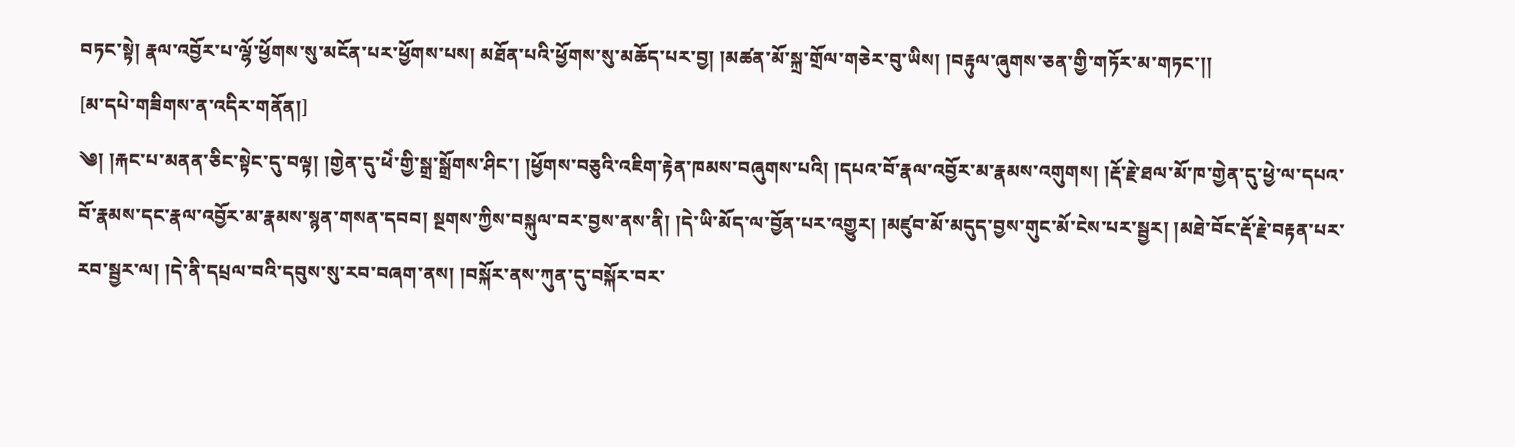བཏང་སྟེ། རྣལ་འབྱོར་པ་ལྷོ་ཕྱོགས་སུ་མངོན་པར་ཕྱོགས་པས། མཐོན་པའི་ཕྱོགས་སུ་མཆོད་པར་བྱ། །མཚན་མོ་སྐྲ་གྲོལ་གཅེར་བུ་ཡིས། །བརྟུལ་ཞུགས་ཅན་གྱི་གཏོར་མ་གཏང་།།
[མ་དཔེ་གཟིགས་ན་འདིར་གནོན།]
༄། །རྐང་པ་མནན་ཅིང་སྟེང་དུ་བལྟ། །གྱེན་དུ་ཕེཾ་གྱི་སྒྲ་སྒྲོགས་ཤིང་། །ཕྱོགས་བཅུའི་འཇིག་རྟེན་ཁམས་བཞུགས་པའི། །དཔའ་བོ་རྣལ་འབྱོར་མ་རྣམས་འགུགས། །རྡོ་རྗེ་ཐལ་མོ་ཁ་གྱེན་དུ་ཕྱེ་ལ་དཔའ་བོ་རྣམས་དང་རྣལ་འབྱོར་མ་རྣམས་སྙན་གསན་དབབ། སྔགས་ཀྱིས་བསྐུལ་བར་བྱས་ནས་ནི། །དེ་ཡི་མོད་ལ་བྱོན་པར་འགྱུར། །མཛུབ་མོ་མདུད་བྱས་གུང་མོ་ངེས་པར་སྦྱར། །མཐེ་བོང་རྡོ་རྗེ་བརྟན་པར་རབ་སྦྱར་ལ། །དེ་ནི་དཔྲལ་བའི་དབུས་སུ་རབ་བཞག་ནས། །བསྐོར་ནས་ཀུན་དུ་བསྐོར་བར་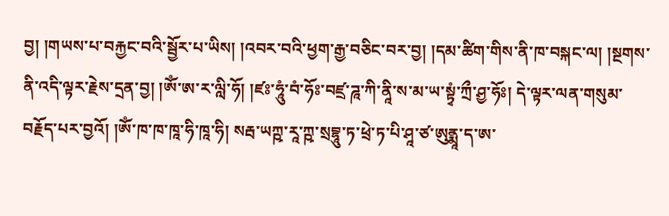བྱ། །གཡས་པ་བརྐྱང་བའི་སྦྱོར་པ་ཡིས། །འབར་བའི་ཕྱག་རྒྱ་བཅིང་བར་བྱ། །དམ་ཚིག་གིས་ནི་ཁ་བསྐང་ལ། །སྔགས་ནི་འདི་ལྟར་རྗེས་དྲན་བྱ། །ཨོཾ་ཨ་ར་ལླི་ཧོ། །ཛཿ་ཧཱུཾ་བཾ་ཧོཿ་བཛྲ་ཌཱ་ཀི་ནཱི་ས་མ་ཡ་སྟྭཾ་ཀྲྀ་ཤྱ་ཧོཿ། དེ་ལྟར་ལན་གསུམ་བརྗོད་པར་བྱའོ། །ཨོཾ་ཁ་ཁ་ཁཱ་ཧི་ཁཱ་ཧི། སརྦ་ཡཀྵ་རཱ་ཀྵ་སྲབྷཱུ་ཏ་ཕྲེ་ཏ་པི་ཤཱ་ཙ་ཨུནྨཱ་ད་ཨ་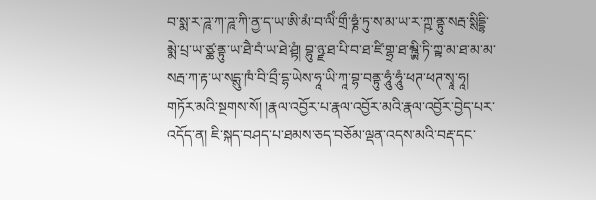བ་སྨ་ར་ཌཱ་ཀ་ཌཱ་ཀི་ནྱ་ད་ཡ་ཨི་མཾ་བ་ལིཾ་གྲྀ་ཧྞཾ་ཏུ་ས་མ་ཡ་ར་ཀྵ་ནྟུ་སརྦ་སྶིདྡྷི་མྨེ་པྲ་ཡ་ཙྪ་ནྟུ་ཡ་ཐཻ་བཾ་ཡ་ཐེ་ཤྟཾ། བྷུ་ཉྫ་ཐ་པི་བ་ཐ་ཛི་གྷྲ་ཐ་མྰྸི་ཏི་ཀྲྟ་མ་ཐ་མ་མ་སརྦ་ཀ་རྟ་ཡ་སདྶུ་ཁཾ་བི་བྲྀ་དྷ་ཡེས་ཧཱ་ཡི་ཀཱ་བྷ་བནྟུ་ཧཱུཾ་ཧཱུཾ་ཕཊ་ཕཊ་སྭཱ་ཧཱ། གཏོར་མའི་སྔགས་སོ། །རྣལ་འབྱོར་པ་རྣལ་འབྱོར་མའི་རྣལ་འབྱོར་བྱེད་པར་འདོད་ན། ཇི་སྐད་བཤད་པ་ཐམས་ཅད་བཅོམ་ལྡན་འདས་མའི་བརྡ་དང་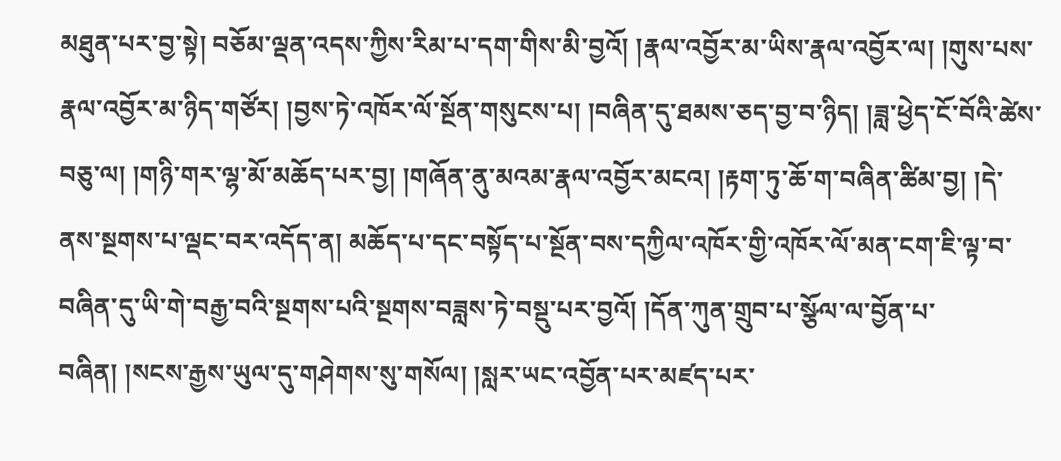མཐུན་པར་བྱ་སྟེ། བཅོམ་ལྡན་འདས་ཀྱིས་རིམ་པ་དག་གིས་མི་བྱའོ། །རྣལ་འབྱོར་མ་ཡིས་རྣལ་འབྱོར་ལ། །གུས་པས་རྣལ་འབྱོར་མ་ཉིད་གཙོར། །བྱས་ཏེ་འཁོར་ལོ་སྔོན་གསུངས་པ། །བཞིན་དུ་ཐམས་ཅད་བྱ་བ་ཉིད། །ཟླ་ཕྱེད་ངོ་བོའི་ཚེས་བཅུ་ལ། །གཉི་གར་ལྷ་མོ་མཆོད་པར་བྱ། །གཞོན་ནུ་མའམ་རྣལ་འབྱོར་མངའ། །རྟག་ཏུ་ཆོ་ག་བཞིན་ཚིམ་བྱ། །དེ་ནས་སྔགས་པ་ལྡང་བར་འདོད་ན། མཆོད་པ་དང་བསྟོད་པ་སྔོན་བས་དཀྱིལ་འཁོར་གྱི་འཁོར་ལོ་མན་ངག་ཇི་ལྟ་བ་བཞིན་དུ་ཡི་གེ་བརྒྱ་བའི་སྔགས་པའི་སྔགས་བཟླས་ཏེ་བསྡུ་པར་བྱའོ། །དོན་ཀུན་གྲུབ་པ་སྩོལ་ལ་བྱོན་པ་བཞིན། །སངས་རྒྱས་ཡུལ་དུ་གཤེགས་སུ་གསོལ། །སླར་ཡང་འབྱོན་པར་མཛད་པར་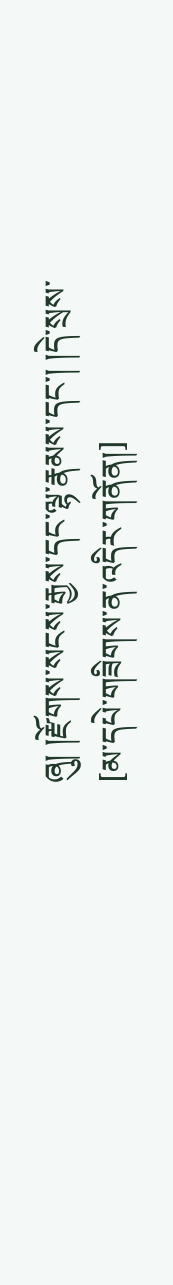ཞུ། །རྫོགས་སངས་རྒྱས་དང་ལྷ་རྣམས་དང་། །དེ་སྲས་
[མ་དཔེ་གཟིགས་ན་འདིར་གནོན།]